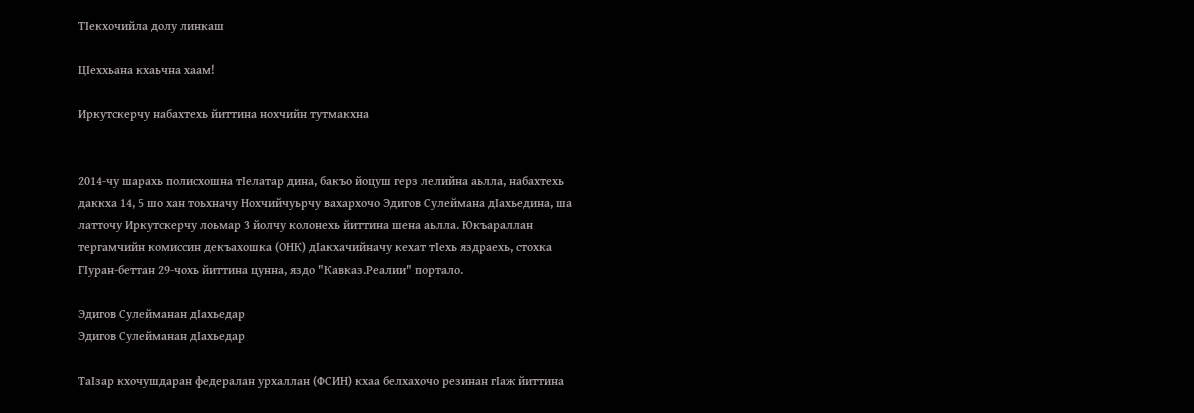ТIекхочийла долу линкаш

ЦIеххьана кхаьчна хаам!

Иркутскерчу набахтехь йиттина нохчийн тутмакхна


2014-чу шарахь полисхошна тIелатар дина, бакъо йоцуш герз лелийна аьлла, набахтехь даккха 14, 5 шо хан тоьхначу Нохчийчуьрчу вахархочо Эдигов Сулеймана дIахьедина, ша латточу Иркутскерчу лоьмар 3 йолчу колонехь йиттина шена аьлла. Юкъараллан тергамчийн комиссин декъахошка (ОНК) дIакхачийначу кехат тIехь яздраехь, стохка ГIуран-беттан 29-чохь йиттина цунна, яздо "Кавказ.Реалии" портало.

Эдигов Сулейманан дIахьедар
Эдигов Сулейманан дIахьедар

ТаIзар кхочушдаран федералан урхаллан (ФСИН) кхаа белхахочо резинан гIаж йиттина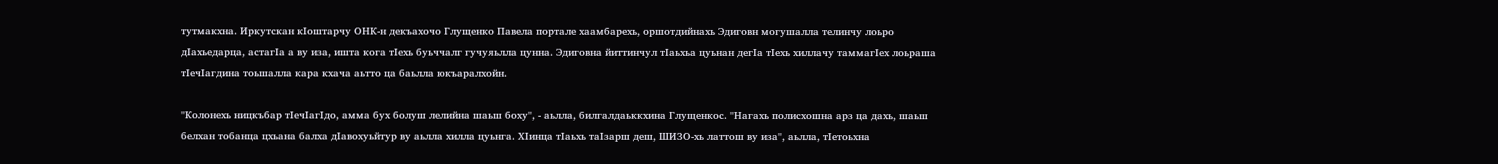тутмакхна. Иркутскан кIоштарчу ОНК-н декъахочо Глущенко Павела портале хаамбарехь, оршотдийнахь Эдиговн могушалла телинчу лоьро дIахьедарца, астагIа а ву иза, ишта кога тIехь буьччалг гучуяьлла цунна. Эдиговна йиттинчул тIаьхьа цуьнан дегIа тIехь хиллачу таммагIех лоьраша тIечIагдина тоьшалла кара кхача аьтто ца баьлла юкъаралхойн.

"Колонехь ницкъбар тIечIагIдо, амма бух болуш лелийна шаьш боху", - аьлла, билгалдаьккхина Глущенкос. "Нагахь полисхошна арз ца дахь, шаьш белхан тобанца цхьана балха дIавохуьйтур ву аьлла хилла цуьнга. ХIинца тIаьхь таIзарш деш, ШИЗО-хь латтош ву иза", аьлла, тIетоьхна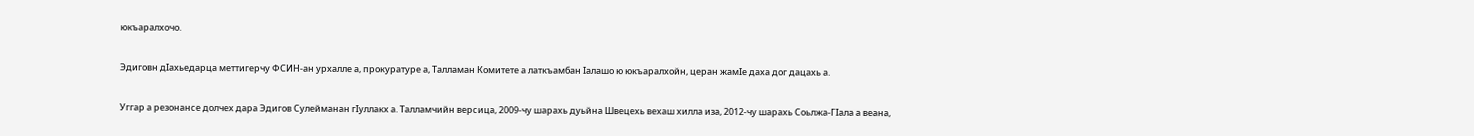юкъаралхочо.

Эдиговн дIахьедарца меттигерчу ФСИН-ан урхалле а, прокуратуре а, Талламан Комитете а латкъамбан Iалашо ю юкъаралхойн, церан жамIе даха дог дацахь а.

Уггар а резонансе долчех дара Эдигов Сулейманан гIуллакх а. Талламчийн версица, 2009-чу шарахь дуьйна Швецехь вехаш хилла иза, 2012-чу шарахь Соьлжа-ГIала а веана,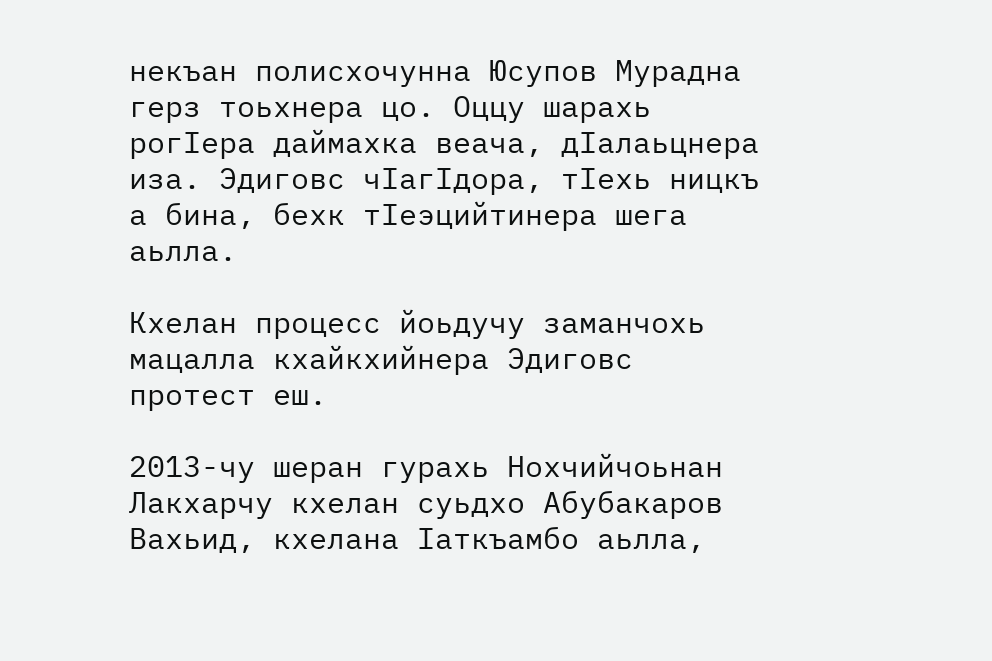некъан полисхочунна Юсупов Мурадна герз тоьхнера цо. Оццу шарахь рогIера даймахка веача, дIалаьцнера иза. Эдиговс чIагIдора, тIехь ницкъ а бина, бехк тIеэцийтинера шега аьлла.

Кхелан процесс йоьдучу заманчохь мацалла кхайкхийнера Эдиговс протест еш.

2013-чу шеран гурахь Нохчийчоьнан Лакхарчу кхелан суьдхо Абубакаров Вахьид, кхелана Iаткъамбо аьлла,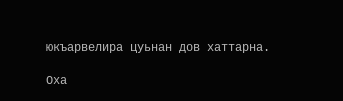юкъарвелира цуьнан дов хаттарна.

Оха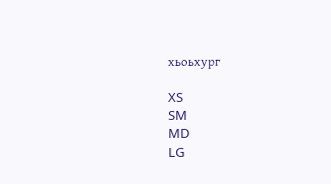хьоьхург

XS
SM
MD
LG